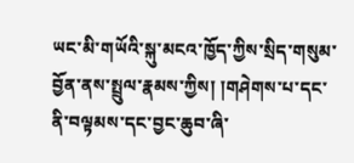ཡང་མི་གཡོའི་སྐུ་མངའ་ཁྱོད་ཀྱིས་སྲིད་གསུམ་བྱོན་ནས་སྤྲུལ་རྣམས་ཀྱིས། །གཤེགས་པ་དང་ནི་བལྟམས་དང་བྱང་ཆུབ་ཞི་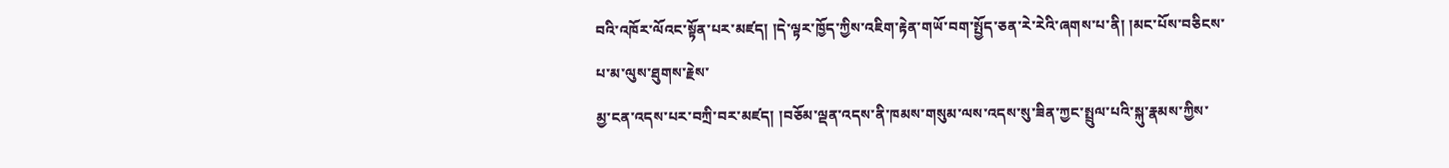བའི་འཁོར་ལོའང་སྟོན་པར་མཛད། །དེ་ལྟར་ཁྱོད་ཀྱིས་འཇིག་རྟེན་གཡོ་བག་སྤྱོད་ཅན་རེ་རེའི་ཞགས་པ་ནི། །མང་པོས་བཅིངས་པ་མ་ལུས་ཐུགས་རྗེས་
མྱ་ངན་འདས་པར་བཀྲི་བར་མཛད། །བཅོམ་ལྡན་འདས་ནི་ཁམས་གསུམ་ལས་འདས་སུ་ཟིན་ཀྱང་སྤྲུལ་པའི་སྐུ་རྣམས་ཀྱིས་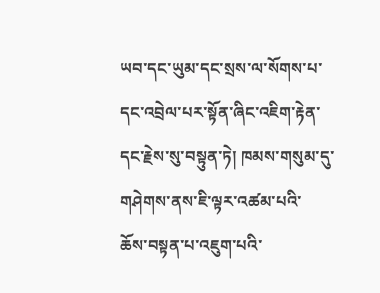ཡབ་དང་ཡུམ་དང་སྲས་ལ་སོགས་པ་དང་འབྲེལ་པར་སྟོན་ཞིང་འཇིག་རྟེན་དང་རྗེས་སུ་བསྟུན་ཏེ། ཁམས་གསུམ་དུ་གཤེགས་ནས་ཇི་ལྟར་འཚམ་པའི་
ཆོས་བསྟན་པ་འཇུག་པའི་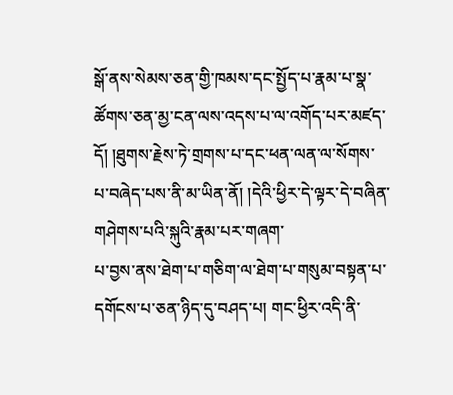སྒོ་ནས་སེམས་ཅན་གྱི་ཁམས་དང་སྤྱོད་པ་རྣམ་པ་སྣ་ཚོགས་ཅན་མྱ་ངན་ལས་འདས་པ་ལ་འགོད་པར་མཛད་དོ། །ཐུགས་རྗེས་ཏེ་གྲགས་པ་དང་ཕན་ལན་ལ་སོགས་པ་བཞེད་པས་ནི་མ་ཡིན་ནོ། །དེའི་ཕྱིར་དེ་ལྟར་དེ་བཞིན་གཤེགས་པའི་སྐུའི་རྣམ་པར་གཞག་
པ་བྱས་ནས་ཐེག་པ་གཅིག་ལ་ཐེག་པ་གསུམ་བསྟན་པ་དགོངས་པ་ཅན་ཉིད་དུ་བཤད་པ། གང་ཕྱིར་འདི་ནི་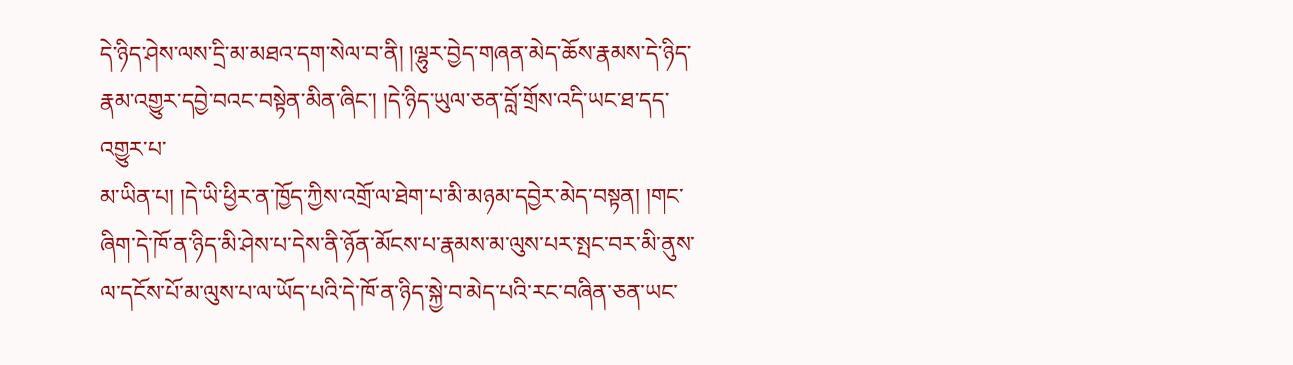དེ་ཉིད་ཤེས་ལས་དྲི་མ་མཐའ་དག་སེལ་བ་ནི། །ལྷུར་བྱེད་གཞན་མེད་ཆོས་རྣམས་དེ་ཉིད་རྣམ་འགྱུར་དབྱེ་བའང་བསྟེན་མིན་ཞིང་། །དེ་ཉིད་ཡུལ་ཅན་བློ་གྲོས་འདི་ཡང་ཐ་དད་འགྱུར་པ་
མ་ཡིན་པ། །དེ་ཡི་ཕྱིར་ན་ཁྱོད་ཀྱིས་འགྲོ་ལ་ཐེག་པ་མི་མཉམ་དབྱེར་མེད་བསྟན། །གང་ཞིག་དེ་ཁོ་ན་ཉིད་མི་ཤེས་པ་དེས་ནི་ཉོན་མོངས་པ་རྣམས་མ་ལུས་པར་སྤང་བར་མི་ནུས་ལ་དངོས་པོ་མ་ལུས་པ་ལ་ཡོད་པའི་དེ་ཁོ་ན་ཉིད་སྐྱེ་བ་མེད་པའི་རང་བཞིན་ཅན་ཡང་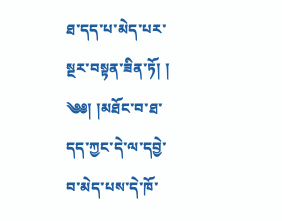ཐ་དད་པ་མེད་པར་སྔར་བསྟན་ཟིན་ཏོ། །
༄༅། །མཐོང་བ་ཐ་དད་ཀྱང་དེ་ལ་དབྱེ་བ་མེད་པས་དེ་ཁོ་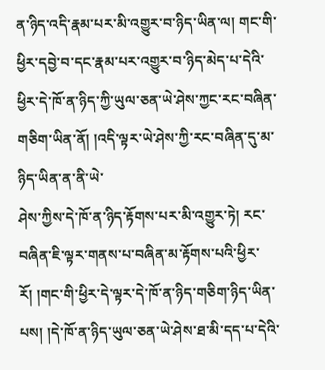ན་ཉིད་འདི་རྣམ་པར་མི་འགྱུར་བ་ཉིད་ཡིན་ལ། གང་གི་ཕྱིར་དབྱེ་བ་དང་རྣམ་པར་འགྱུར་བ་ཉིད་མེད་པ་དེའི་ཕྱིར་དེ་ཁོ་ན་ཉིད་ཀྱི་ཡུལ་ཅན་ཡེ་ཤེས་ཀྱང་རང་བཞིན་གཅིག་ཡིན་ནོ། །འདི་ལྟར་ཡེ་ཤེས་ཀྱི་རང་བཞིན་དུ་མ་ཉིད་ཡིན་ན་ནི་ཡེ་
ཤེས་ཀྱིས་དེ་ཁོ་ན་ཉིད་རྟོགས་པར་མི་འགྱུར་ཏེ། རང་བཞིན་ཇི་ལྟར་གནས་པ་བཞིན་མ་རྟོགས་པའི་ཕྱིར་རོ། །གང་གི་ཕྱིར་དེ་ལྟར་དེ་ཁོ་ན་ཉིད་གཅིག་ཉིད་ཡིན་པས། །དེ་ཁོ་ན་ཉིད་ཡུལ་ཅན་ཡེ་ཤེས་ཐ་མི་དད་པ་དེའི་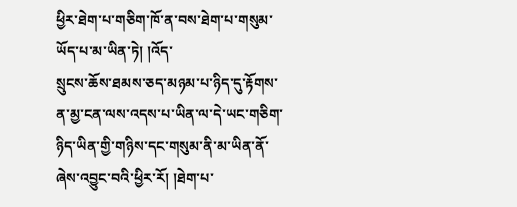ཕྱིར་ཐེག་པ་གཅིག་ཁོ་ན་བས་ཐེག་པ་གསུམ་ཡོད་པ་མ་ཡིན་ཏེ། །འོད་
སྲུངས་ཆོས་ཐམས་ཅད་མཉམ་པ་ཉིད་དུ་རྟོགས་ན་མྱ་ངན་ལས་འདས་པ་ཡིན་ལ་དེ་ཡང་གཅིག་ཉིད་ཡིན་གྱི་གཉིས་དང་གསུམ་ནི་མ་ཡིན་ནོ་ཞེས་འབྱུང་བའི་ཕྱིར་རོ། །ཐེག་པ་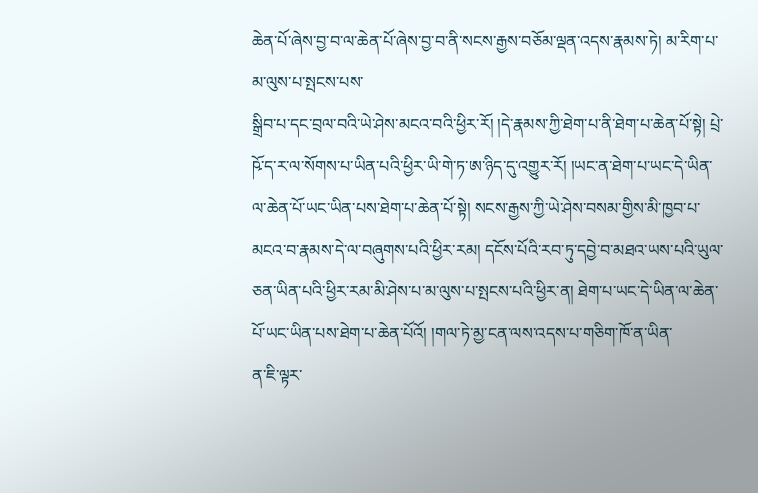ཆེན་པོ་ཞེས་བྱ་བ་ལ་ཆེན་པོ་ཞེས་བྱ་བ་ནི་སངས་རྒྱས་བཅོམ་ལྡན་འདས་རྣམས་ཏེ། མ་རིག་པ་མ་ལུས་པ་སྤངས་པས་
སྒྲིབ་པ་དང་བྲལ་བའི་ཡེ་ཤེས་མངའ་བའི་ཕྱིར་རོ། །དེ་རྣམས་ཀྱི་ཐེག་པ་ནི་ཐེག་པ་ཆེན་པོ་སྟེ། པྲེ་ཥོ་ད་ར་ལ་སོགས་པ་ཡིན་པའི་ཕྱིར་ཡི་གེ་ཏ་ཨ་ཉིད་དུ་འགྱུར་རོ། །ཡང་ན་ཐེག་པ་ཡང་དེ་ཡིན་ལ་ཆེན་པོ་ཡང་ཡིན་པས་ཐེག་པ་ཆེན་པོ་སྟེ། སངས་རྒྱས་ཀྱི་ཡེ་ཤེས་བསམ་གྱིས་མི་ཁྱབ་པ་
མངའ་བ་རྣམས་དེ་ལ་བཞུགས་པའི་ཕྱིར་རམ། དངོས་པོའི་རབ་ཏུ་དབྱེ་བ་མཐའ་ཡས་པའི་ཡུལ་ཅན་ཡིན་པའི་ཕྱིར་རམ་མི་ཤེས་པ་མ་ལུས་པ་སྤངས་པའི་ཕྱིར་ན། ཐེག་པ་ཡང་དེ་ཡིན་ལ་ཆེན་པོ་ཡང་ཡིན་པས་ཐེག་པ་ཆེན་པོའོ། །གལ་ཏེ་མྱ་ངན་ལས་འདས་པ་གཅིག་ཁོ་ན་ཡིན་
ན་ཇི་ལྟར་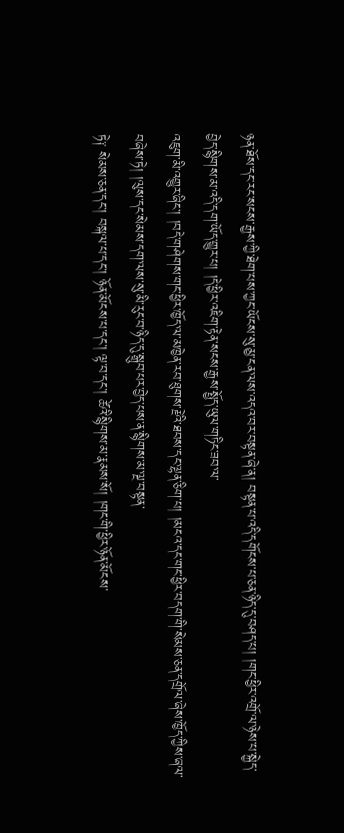ཉན་ཐོས་དང་རང་སངས་རྒྱས་ཀྱི་ཐེག་པས་ཀྱང་ཡོངས་སུ་མྱ་ངན་ལས་འདའ་བར་བསྟན་ཞེ་ན། བསྟན་པ་འདི་དགོངས་པ་ཅན་ཉིད་དུ་བཤད་པ། །གང་ཕྱིར་འགྲོ་ལ་ཉེས་པ་སྐྱེད་བྱེད་སྙིགས་མ་འདི་དག་ཡོད་གྱུར་པ། །དེ་ཕྱིར་འཇིག་རྟེན་སངས་རྒྱས་སྤྱོད་ཡུལ་གཏིང་ཟབ་ལ་
འཇུག་མི་འགྱུར་ཞིང་། །བདེ་གཤེགས་གང་ཕྱིར་ཁྱོད་ལ་མཁྱེན་རབ་ཐུགས་རྗེའི་ཐབས་དང་ལྷན་ཅིག་པ། །མངའ་དང་གང་ཕྱིར་བདག་གི་སེམས་ཅན་དགྲོལ་ཞེས་ཁྱོད་ཀྱིས་ཞལ་བཞེས་ཏེ། །ལུས་དང་སེམས་དག་ལས་སུ་མི་རུང་བ་ཉིད་དུ་སྒྲུབ་པར་བྱེད་པས་ན་སྙིགས་མ་ལྔ་བསྟན་
ཏེ༑ སེམས་ཅན་དང་། བསྐལ་པ་དང་། ཉོན་མོངས་པ་དང་། ལྟ་བ་དང་། ཚེའི་སྙིགས་མ་རྣམས་སོ། །གང་གི་ཕྱིར་ཉོན་མོངས་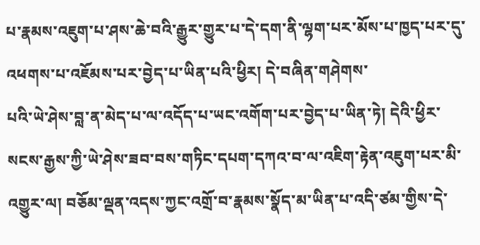པ་རྣམས་འཇུག་པ་ཤས་ཆེ་བའི་རྒྱུར་གྱུར་པ་དེ་དག་ནི་ལྷག་པར་མོས་པ་ཁྱད་པར་དུ་འཕགས་པ་འཇོམས་པར་བྱེད་པ་ཡིན་པའི་ཕྱིར། དེ་བཞིན་གཤེགས་
པའི་ཡེ་ཤེས་བླ་ན་མེད་པ་ལ་འདོད་པ་ཡང་འགོག་པར་བྱེད་པ་ཡིན་ཏེ། དེའི་ཕྱིར་སངས་རྒྱས་ཀྱི་ཡེ་ཤེས་ཟབ་བས་གཏིང་དཔག་དཀའ་བ་ལ་འཇིག་རྟེན་འཇུག་པར་མི་འགྱུར་ལ། བཅོམ་ལྡན་འདས་ཀྱང་འགྲོ་བ་རྣམས་སྣོད་མ་ཡིན་པ་འདི་ཙམ་གྱིས་དེ་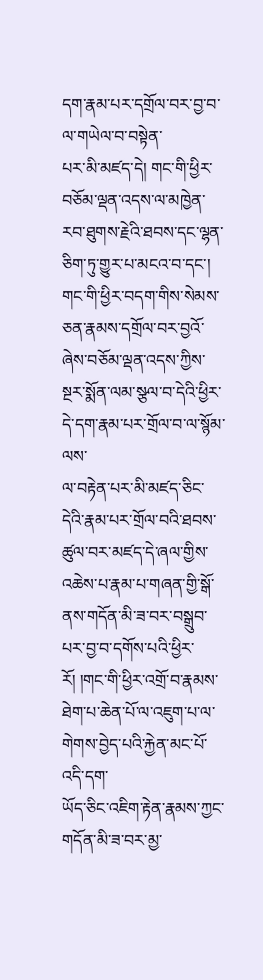དག་རྣམ་པར་དགྲོལ་བར་བྱ་བ་ལ་གཡེལ་བ་བསྟེན་
པར་མི་མཛད་དེ། གང་གི་ཕྱིར་བཅོམ་ལྡན་འདས་ལ་མཁྱེན་རབ་ཐུགས་རྗེའི་ཐབས་དང་ལྷན་ཅིག་ཏུ་གྱུར་པ་མངའ་བ་དང་། གང་གི་ཕྱིར་བདག་གིས་སེམས་ཅན་རྣམས་དགྲོལ་བར་བྱའོ་ཞེས་བཅོམ་ལྡན་འདས་ཀྱིས་སྔར་སྨོན་ལམ་སྩལ་བ་དེའི་ཕྱིར་དེ་དག་རྣམ་པར་གྲོལ་བ་ལ་སྙོམ་ལས་
ལ་བརྟེན་པར་མི་མཛད་ཅིང་དེའི་རྣམ་པར་གྲོལ་བའི་ཐབས་ཚུལ་བར་མཛད་དེ་ཞལ་གྱིས་འཆེས་པ་རྣམ་པ་གཞན་གྱི་སྒོ་ནས་གདོན་མི་ཟ་བར་བསྒྲུབ་པར་བྱ་བ་དགོས་པའི་ཕྱིར་རོ། །གང་གི་ཕྱིར་འགྲོ་བ་རྣམས་ཐེག་པ་ཆེན་པོ་ལ་འཇུག་པ་ལ་གེགས་བྱེད་པའི་རྐྱེན་མང་པོ་འདི་དག་
ཡོད་ཅིང་འཇིག་རྟེན་རྣམས་ཀྱང་གདོན་མི་ཟ་བར་མྱ་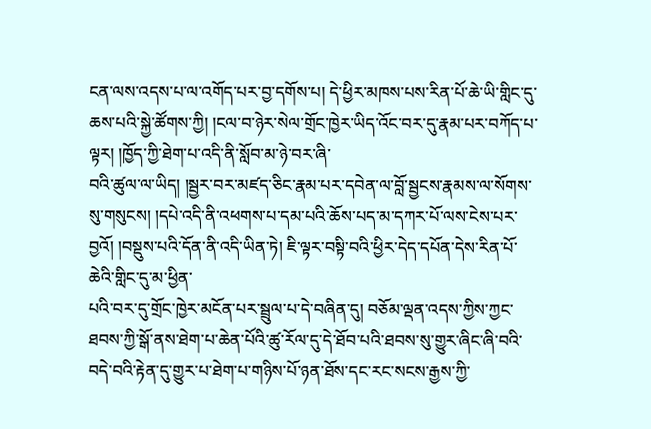ངན་ལས་འདས་པ་ལ་འགོད་པར་བྱ་དགོས་པ། དེ་ཕྱིར་མཁས་པས་རིན་པོ་ཆེ་ཡི་གླིང་དུ་ཆས་པའི་སྐྱེ་ཚོགས་ཀྱི། །ངལ་བ་ཉེར་སེལ་གྲོང་ཁྱེར་ཡིད་འོང་བར་དུ་རྣམ་པར་བཀོད་པ་ལྟར། །ཁྱོད་ཀྱི་ཐེག་པ་འདི་ནི་སློབ་མ་ཉེ་བར་ཞི་
བའི་ཚུལ་ལ་ཡིད། །སྦྱར་བར་མཛད་ཅིང་རྣམ་པར་དབེན་ལ་བློ་སྦྱངས་རྣམས་ལ་སོགས་སུ་གསུངས། །དཔེ་འདི་ནི་འཕགས་པ་དམ་པའི་ཆོས་པད་མ་དཀར་པོ་ལས་ངེས་པར་བྱའོ། །བསྡུས་པའི་དོན་ནི་འདི་ཡིན་ཏེ། ཇི་ལྟར་བསྟི་བའི་ཕྱིར་དེད་དཔོན་དེས་རིན་པོ་ཆེའི་གླིང་དུ་མ་ཕྱིན་
པའི་བར་དུ་གྲོང་ཁྱེར་མངོན་པར་སྦྲུལ་པ་དེ་བཞིན་དུ། བཅོམ་ལྡན་འདས་ཀྱིས་ཀྱང་ཐབས་ཀྱི་སྒོ་ནས་ཐེག་པ་ཆེན་པོའི་ཚུ་རོལ་དུ་དེ་ཐོབ་པའི་ཐབས་སུ་གྱུར་ཞིང་ཞི་བའི་བདེ་བའི་རྟེན་དུ་གྱུར་པ་ཐེག་པ་གཉིས་པོ་ཉན་ཐོས་དང་རང་སངས་རྒྱས་ཀྱི་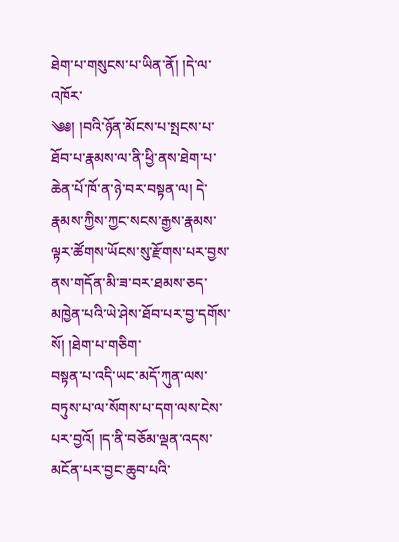ཐེག་པ་གསུངས་པ་ཡིན་ནོ། །དེ་ལ་འཁོར་
༄༅། །བའི་ཉོན་མོངས་པ་སྤངས་པ་ཐོབ་པ་རྣམས་ལ་ནི་ཕྱི་ནས་ཐེག་པ་ཆེན་པོ་ཁོ་ན་ཉེ་བར་བསྟན་ལ། དེ་རྣམས་ཀྱིས་ཀྱང་སངས་རྒྱས་རྣམས་ལྟར་ཚོགས་ཡོངས་སུ་རྫོགས་པར་བྱས་ནས་གདོན་མི་ཟ་བར་ཐམས་ཅད་མཁྱེན་པའི་ཡེ་ཤེས་ཐོབ་པར་བྱ་དགོས་སོ། །ཐེག་པ་གཅིག་
བསྟན་པ་འདི་ཡང་མདོ་ཀུན་ལས་བཏུས་པ་ལ་སོགས་པ་དག་ལས་ངེས་པར་བྱའོ། །ད་ནི་བཅོམ་ལྡན་འདས་མངོན་པར་བྱང་ཆུབ་པའི་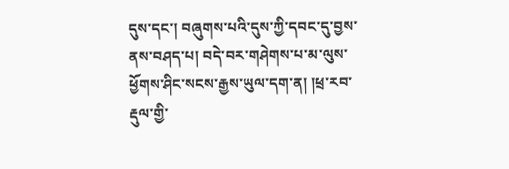དུས་དང་། བཞུགས་པའི་དུས་ཀྱི་དབང་དུ་བྱས་ནས་བཤད་པ། བདེ་བར་གཤེགས་པ་མ་ལུས་ཕྱོགས་ཤིང་སངས་རྒྱས་ཡུལ་དག་ན། །ཕྲ་རབ་རྡུལ་གྱི་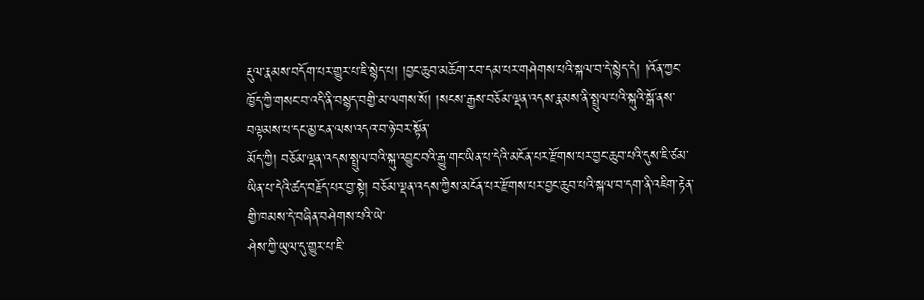རྡུལ་རྣམས་བདོག་པར་གྱུར་པ་ཇི་སྙེད་པ། །བྱང་ཆུབ་མཆོག་རབ་དམ་པར་གཤེགས་པའི་སྐལ་བ་དེ་སྙེད་དེ། །འོན་ཀྱང་ཁྱོད་ཀྱི་གསང་བ་འདི་ནི་བསྙད་བགྱི་མ་ལགས་སོ། །སངས་རྒྱས་བཅོམ་ལྡན་འདས་རྣམས་ནི་སྤྲུལ་པའི་སྐུའི་སྒོ་ནས་བལྟམས་པ་དང་མྱ་ངན་ལས་འདའ་བ་ཉེ་བར་སྟོན་
མོད་ཀྱི། བཅོམ་ལྡན་འདས་སྤྲུལ་བའི་སྐུ་འབྱུང་བའི་རྒྱུ་གང་ཡིན་པ་དེའི་མངོན་པར་རྫོགས་པར་བྱང་ཆུབ་པའི་དུས་ཇི་ཙམ་ཡིན་པ་དེའི་ཚད་བརྗོད་པར་བྱ་སྟེ། བཅོམ་ལྡན་འདས་ཀྱིས་མངོན་པར་རྫོགས་པར་བྱང་ཆུབ་པའི་སྐལ་བ་དག་ནི་འཇིག་རྟེན་གྱི་ཁམས་དེ་བཞིན་བཤེགས་པའི་ཡེ་
ཤེས་ཀྱི་ཡུལ་དུ་གྱུར་པ་ཇི་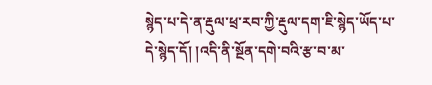སྙེད་པ་དེ་ན་རྡུལ་ཕྲ་རབ་ཀྱི་རྡུལ་དག་ཇི་སྙེད་ཡོད་པ་དེ་སྙེད་དོ། །འདི་ནི་སྔོན་དགེ་བའི་རྩ་བ་མ་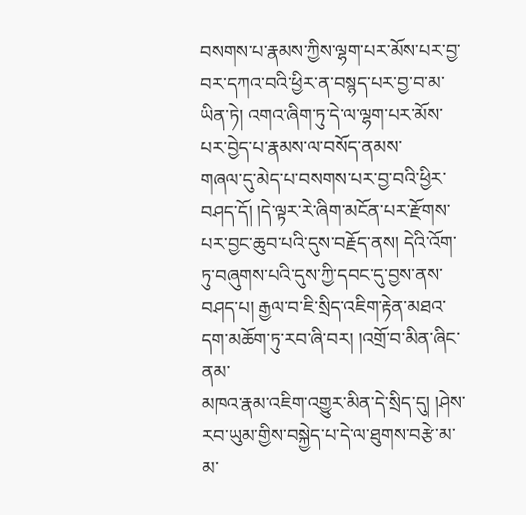བསགས་པ་རྣམས་ཀྱིས་ལྷག་པར་མོས་པར་བྱ་བར་དཀའ་བའི་ཕྱིར་ན་བསྙད་པར་བྱ་བ་མ་ཡིན་ཏེ། འགའ་ཞིག་ཏུ་དེ་ལ་ལྷག་པར་མོས་པར་བྱེད་པ་རྣམས་ལ་བསོད་ནམས་
གཞལ་དུ་མེད་པ་བསགས་པར་བྱ་བའི་ཕྱིར་བཤད་དོ། །དེ་ལྟར་རེ་ཞིག་མངོན་པར་རྫོགས་པར་བྱང་ཆུབ་པའི་དུས་བརྗོད་ནས། དེའི་འོག་ཏུ་བཞུགས་པའི་དུས་ཀྱི་དབང་དུ་བྱས་ནས་བཤད་པ། རྒྱལ་བ་ཇི་སྲིད་འཇིག་རྟེན་མཐའ་དག་མཆོག་ཏུ་རབ་ཞི་བར། །འགྲོ་བ་མིན་ཞིང་ནམ་
མཁའ་རྣམ་འཇིག་འགྱུར་མིན་དེ་སྲིད་དུ། །ཤེས་རབ་ཡུམ་གྱིས་བསྐྱེད་པ་དེ་ལ་ཐུགས་བརྩེ་མ་མ་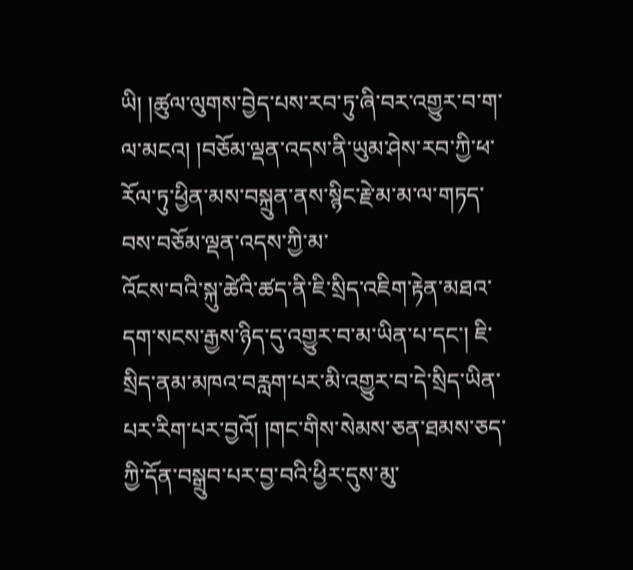ཡི། །ཚུལ་ལུགས་བྱེད་པས་རབ་ཏུ་ཞི་བར་འགྱུར་བ་ག་ལ་མངའ། །བཅོམ་ལྡན་འདས་ནི་ཡུམ་ཤེས་རབ་ཀྱི་ཕ་རོལ་ཏུ་ཕྱིན་མས་བསྐྲུན་ནས་སྙིང་རྗེ་མ་མ་ལ་གཏད་བས་བཅོམ་ལྡན་འདས་ཀྱི་མ་
འོངས་བའི་སྐུ་ཚེའི་ཚད་ནི་ཇི་སྲིད་འཇིག་རྟེན་མཐའ་དག་སངས་རྒྱས་ཉིད་དུ་འགྱུར་བ་མ་ཡིན་པ་དང་། ཇི་སྲིད་ནམ་མཁའ་བརླག་པར་མི་འགྱུར་བ་དེ་སྲིད་ཡིན་པར་རིག་པར་བྱའོ། །གང་གིས་སེམས་ཅན་ཐམས་ཅད་ཀྱི་དོན་བསྒྲུབ་པར་བྱ་བའི་ཕྱིར་དུས་མུ་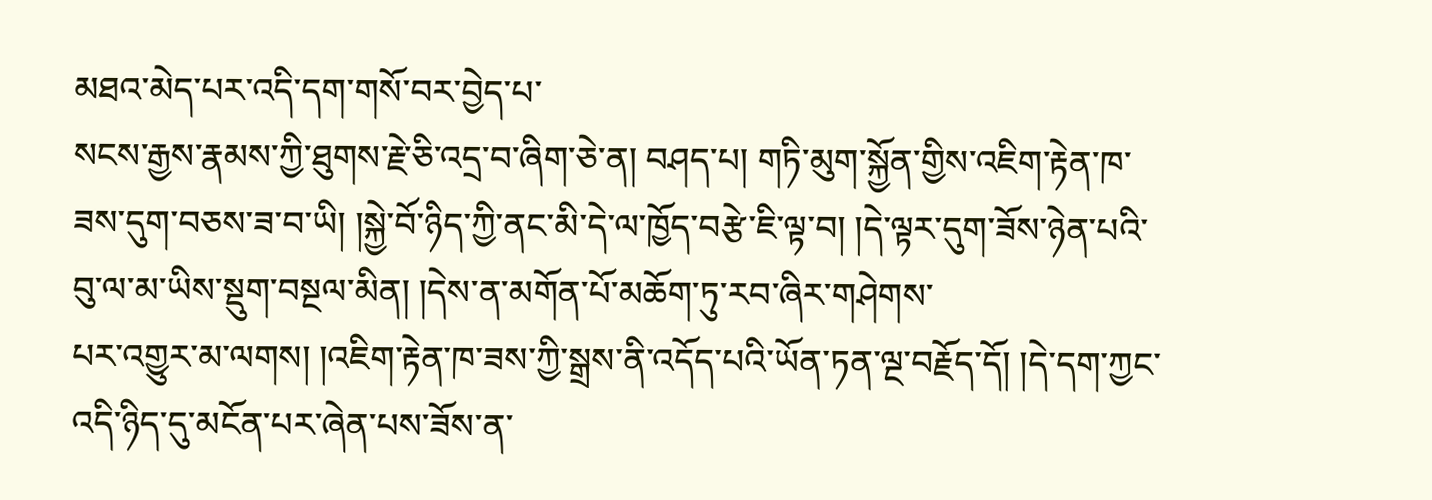མཐའ་མེད་པར་འདི་དག་གསོ་བར་བྱེད་པ་
སངས་རྒྱས་རྣམས་ཀྱི་ཐུགས་རྗེ་ཅི་འདྲ་བ་ཞིག་ཅེ་ན། བཤད་པ། གཏི་མུག་སྐྱོན་གྱིས་འཇིག་རྟེན་ཁ་ཟས་དུག་བཅས་ཟ་བ་ཡི། །སྐྱེ་བོ་ཉིད་ཀྱི་ནང་མི་དེ་ལ་ཁྱོད་བརྩེ་ཇི་ལྟ་བ། །དེ་ལྟར་དུག་ཟོས་ཉེན་པའི་བུ་ལ་མ་ཡིས་སྡུག་བསྔལ་མིན། །དེས་ན་མགོན་པོ་མཆོག་ཏུ་རབ་ཞིར་གཤེགས་
པར་འགྱུར་མ་ལགས། །འཇིག་རྟེན་ཁ་ཟས་ཀྱི་སྒྲས་ནི་འདོད་པའི་ཡོན་ཏན་ལྔ་བརྗོད་དོ། །དེ་དག་ཀྱང་འདི་ཉིད་དུ་མངོན་པར་ཞེན་པས་ཟོས་ན་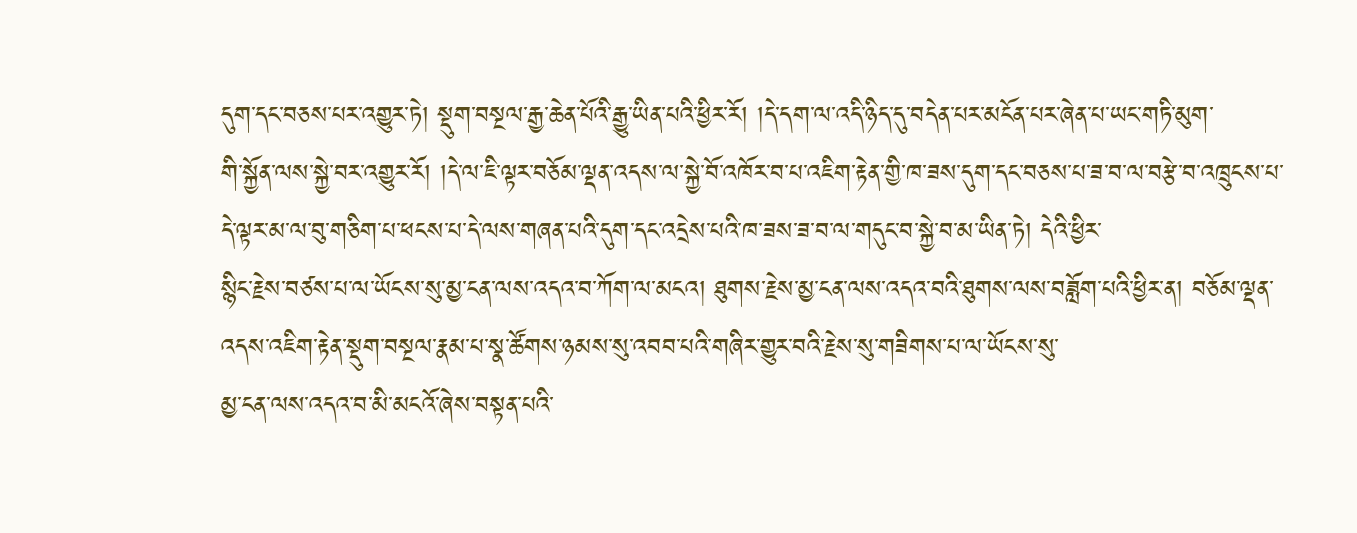དུག་དང་བཅས་པར་འགྱུར་ཏེ། སྡུག་བསྔལ་རྒྱ་ཆེན་པོའི་རྒྱུ་ཡིན་པའི་ཕྱིར་རོ། །དེ་དག་ལ་འདི་ཉིད་དུ་བདེན་པར་མངོན་པར་ཞེན་པ་ཡང་གཏི་མུག་
གི་སྐྱོན་ལས་སྐྱེ་བར་འགྱུར་རོ། །དེ་ལ་ཇི་ལྟར་བཅོམ་ལྡན་འདས་ལ་སྐྱེ་བོ་འཁོར་བ་པ་འཇིག་རྟེན་གྱི་ཁ་ཟས་དུག་དང་བཅས་པ་ཟ་བ་ལ་བརྩེ་བ་འཁྲུངས་པ་དེ་ལྟར་མ་ལ་བུ་གཅིག་པ་ཕངས་པ་དེ་ལས་གཞན་པའི་དུག་དང་འདྲེས་པའི་ཁ་ཟས་ཟ་བ་ལ་གདུང་བ་སྐྱེ་བ་མ་ཡིན་ཏེ། དེའི་ཕྱིར་
སྙིང་རྗེས་བཙས་པ་ལ་ཡོངས་སུ་མྱ་ངན་ལས་འདའ་བ་ཀོག་ལ་མངའ། ཐུགས་རྗེས་མྱ་ངན་ལས་འདའ་བའི་ཐུགས་ལས་བཟློག་པའི་ཕྱིར་ན། བཅོམ་ལྡན་འདས་འཇིག་རྟེན་སྡུག་བསྔལ་རྣམ་པ་སྣ་ཚོགས་ཉམས་སུ་འབབ་པའི་གཞིར་གྱུར་བའི་རྗེས་སུ་གཟིགས་པ་ལ་ཡོངས་སུ་
མྱ་ངན་ལས་འདའ་བ་མི་མངའོ་ཞེས་བསྟན་པའི་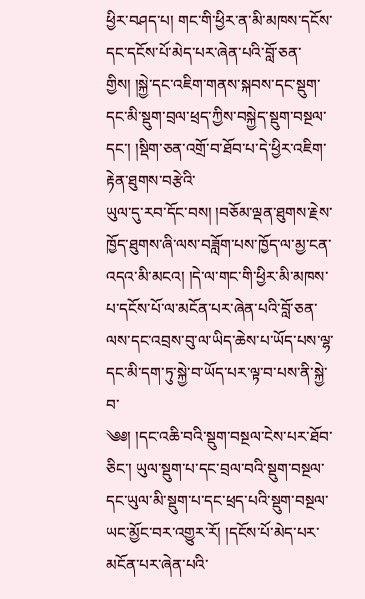ཕྱིར་བཤད་པ། གང་གི་ཕྱིར་ན་མི་མཁས་དངོས་དང་དངོས་པོ་མེད་པར་ཞེན་པའི་བློ་ཅན་གྱིས། །སྐྱེ་དང་འཇིག་གནས་སྐབས་དང་སྡུག་དང་མི་སྡུག་བྲལ་ཕྲད་ཀྱིས་བསྐྱེད་སྡུག་བསྔལ་དང་། །སྡིག་ཅན་འགྲོ་བ་ཐོབ་པ་དེ་ཕྱིར་འཇིག་རྟེན་ཐུགས་བརྩེའི་
ཡུལ་དུ་རབ་དོང་བས། །བཅོམ་ལྡན་ཐུགས་རྗེས་ཁྱོད་ཐུགས་ཞི་ལས་བཟློག་པས་ཁྱོད་ལ་མྱ་ངན་འདའ་མི་མངའ། །དེ་ལ་གང་གི་ཕྱིར་མི་མཁས་པ་དངོས་པོ་ལ་མངོན་པར་ཞེན་པའི་བློ་ཅན་ལས་དང་འབྲས་བུ་ལ་ཡིད་ཆེས་པ་ཡོད་པས་ལྷ་དང་མི་དག་ཏུ་སྐྱེ་བ་ཡོད་པར་ལྟ་བ་པས་ནི་སྐྱེ་བ་
༄༅། །དང་འཆི་བའི་སྡུག་བསྔལ་ངེས་པར་ཐོབ་ཅིང་། ཡུལ་སྡུག་པ་དང་བྲལ་བའི་སྡུག་བསྔལ་དང་ཡུལ་མི་སྡུག་པ་དང་ཕྲད་པའི་སྡུག་བསྔལ་ཡང་མྱོང་བར་འགྱུར་རོ། །དངོས་པོ་མེད་པར་མངོན་པར་ཞེན་པའི་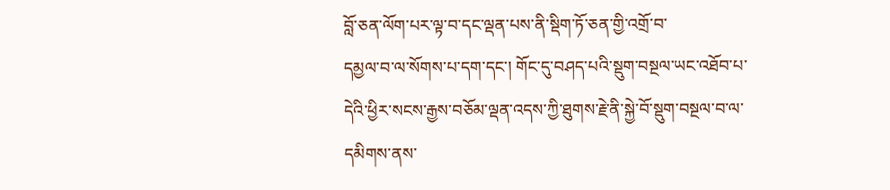བློ་ཅན་ལོག་པར་ལྟ་བ་དང་ལྡན་པས་ནི་སྡིག་ཏོ་ཅན་གྱི་འགྲོ་བ་
དམྱལ་བ་ལ་སོགས་པ་དག་དང་། གོང་དུ་བཤད་པའི་སྡུག་བསྔལ་ཡང་འཐོབ་པ་དེའི་ཕྱིར་སངས་རྒྱས་བཅོམ་ལྡན་འདས་ཀྱི་ཐུགས་རྗེ་ནི་སྐྱེ་བོ་སྡུག་བསྔལ་བ་ལ་དམིགས་ནས་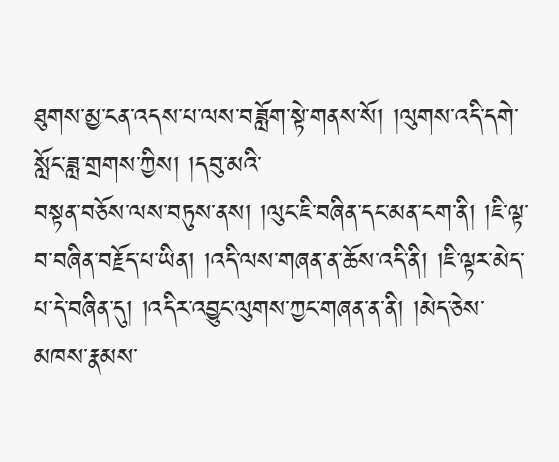ཐུགས་མྱ་ངན་འདས་པ་ལས་བཟློག་སྟེ་གནས་སོ། །ལུགས་འདི་དགེ་སློང་ཟླ་གྲགས་ཀྱིས། །དབུ་མའི་
བསྟན་བཅོས་ལས་བཏུས་ནས། །ལུང་ཇི་བཞིན་དང་མན་ངག་ནི། །ཇི་ལྟ་བ་བཞིན་བརྗོད་པ་ཡིན། །འདི་ལས་གཞན་ན་ཆོས་འདི་ནི། །ཇི་ལྟར་མེད་པ་དེ་བཞིན་དུ། །འདིར་འབྱུང་ལུགས་ཀྱང་གཞན་ན་ནི། །མེད་ཅེས་མཁས་རྣམས་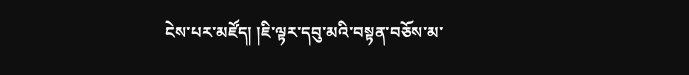ངེས་པར་མཛོད། །ཇི་ལྟར་དབུ་མའི་བསྟན་བཅོས་མ་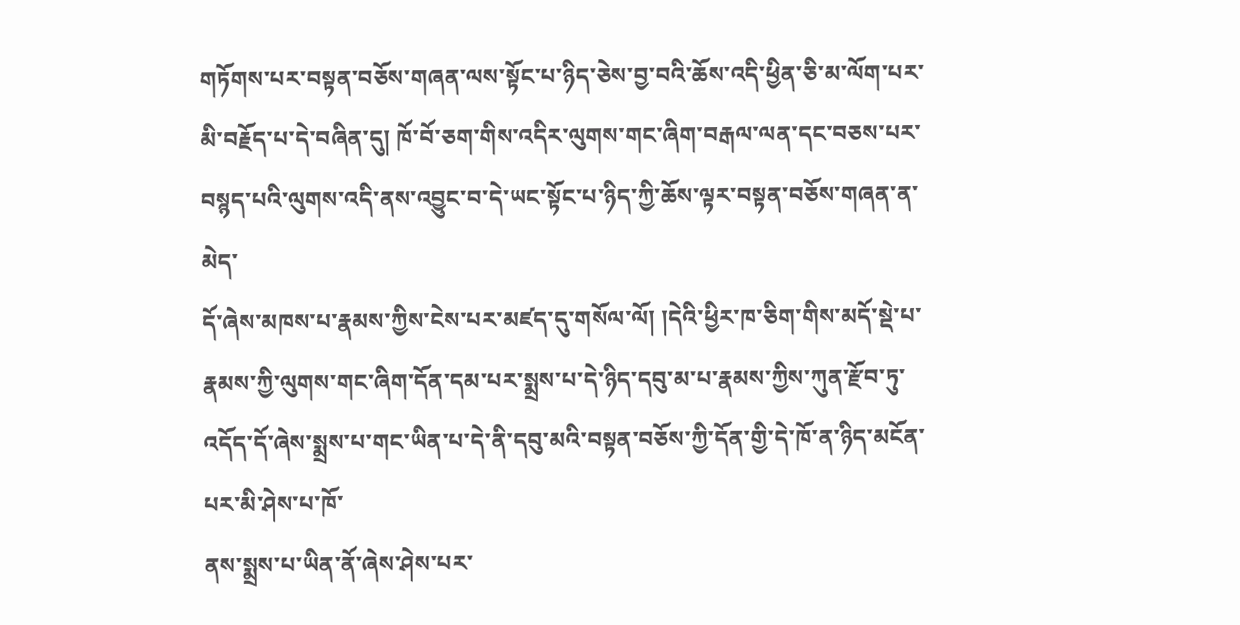གཏོགས་པར་བསྟན་བཅོས་གཞན་ལས་སྟོང་པ་ཉིད་ཅེས་བྱ་བའི་ཆོས་འདི་ཕྱིན་ཅི་མ་ལོག་པར་མི་བརྗོད་པ་དེ་བཞིན་དུ། ཁོ་བོ་ཅག་གིས་འདིར་ལུགས་གང་ཞིག་བརྒལ་ལན་དང་བཅས་པར་བསྙད་པའི་ལུགས་འདི་ནས་འབྱུང་བ་དེ་ཡང་སྟོང་པ་ཉིད་ཀྱི་ཆོས་ལྟར་བསྟན་བཅོས་གཞན་ན་མེད་
དོ་ཞེས་མཁས་པ་རྣམས་ཀྱིས་ངེས་པར་མཛད་དུ་གསོལ་ལོ། །དེའི་ཕྱིར་ཁ་ཅིག་གིས་མདོ་སྡེ་པ་རྣམས་ཀྱི་ལུགས་གང་ཞིག་དོན་དམ་པར་སྨྲས་པ་དེ་ཉིད་དབུ་མ་པ་རྣམས་ཀྱིས་ཀུན་རྫོབ་ཏུ་འདོད་དོ་ཞེས་སྨྲས་པ་གང་ཡིན་པ་དེ་ནི་དབུ་མའི་བསྟན་བཅོས་ཀྱི་དོན་གྱི་དེ་ཁོ་ན་ཉིད་མངོན་པར་མི་ཤེས་པ་ཁོ་
ནས་སྨྲས་པ་ཡིན་ནོ་ཞེས་ཤེས་པར་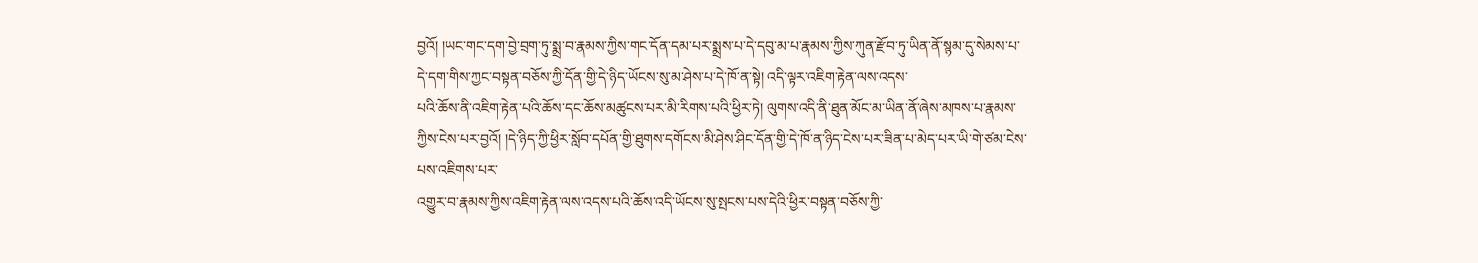བྱའོ། །ཡང་གང་དག་བྱེ་བྲག་ཏུ་སྨྲ་བ་རྣམས་ཀྱིས་གང་དོན་དམ་པར་སྨྲས་པ་དེ་དབུ་མ་པ་རྣམས་ཀྱིས་ཀུན་རྫོབ་ཏུ་ཡིན་ནོ་སྙམ་དུ་སེམས་པ་དེ་དག་གིས་ཀྱང་བསྟན་བཅོས་ཀྱི་དོན་གྱི་དེ་ཉིད་ཡོངས་སུ་མ་ཤེས་པ་དེ་ཁོ་ན་སྟེ། འདི་ལྟར་འཇིག་རྟེན་ལས་འདས་
པའི་ཆོས་ནི་འཇིག་རྟེན་པའི་ཆོས་དང་ཆོས་མཚུངས་པར་མི་རིགས་པའི་ཕྱིར་ཏེ། ལུགས་འདི་ནི་ཐུན་མོང་མ་ཡིན་ནོ་ཞེས་མཁས་པ་རྣམས་ཀྱིས་ངེས་པར་བྱའོ། །དེ་ཉིད་ཀྱི་ཕྱིར་སློབ་དཔོན་གྱི་ཐུགས་དགོངས་མི་ཤེས་ཤིང་དོན་གྱི་དེ་ཁོ་ན་ཉིད་ངེས་པར་ཟིན་པ་མེད་པར་ཡི་གེ་ཙམ་ངེས་པས་འཇིགས་པར་
འགྱུར་བ་རྣམས་ཀྱིས་འཇིག་རྟེན་ལས་འདས་པའི་ཆོས་འདི་ཡོངས་སུ་སྤངས་པས་དེའི་ཕྱིར་བསྟན་བཅོས་ཀྱི་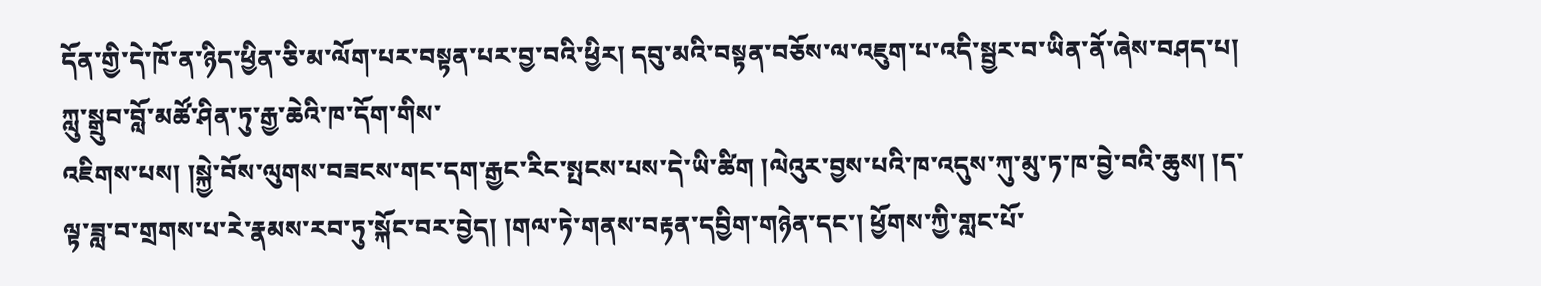དོན་གྱི་དེ་ཁོ་ན་ཉིད་ཕྱིན་ཅི་མ་ལོག་པར་བསྟན་པར་བྱ་བའི་ཕྱིར། དབུ་མའི་བསྟན་བཅོས་ལ་འཇུག་པ་འདི་སྦྱར་བ་ཡིན་ནོ་ཞེས་བཤད་པ། ཀླུ་སྒྲུབ་བློ་མཚོ་ཤིན་ཏུ་རྒྱ་ཆེའི་ཁ་དོག་གིས་
འཇིགས་པས། །སྐྱེ་བོས་ལུགས་བཟངས་གང་དག་རྒྱང་རིང་སྤངས་པས་དེ་ཡི་ཚིག །ལེའུར་བྱས་པའི་ཁ་འདུས་ཀུ་མུ་ཏ་ཁ་བྱེ་བའི་ཆུས། །ད་ལྟ་ཟླ་བ་གྲགས་པ་རེ་རྣམས་རབ་ཏུ་སྐོང་བར་བྱེད། །གལ་ཏེ་གནས་བརྟན་དབྱིག་གཉེན་དང་། ཕྱོགས་ཀྱི་གླང་པོ་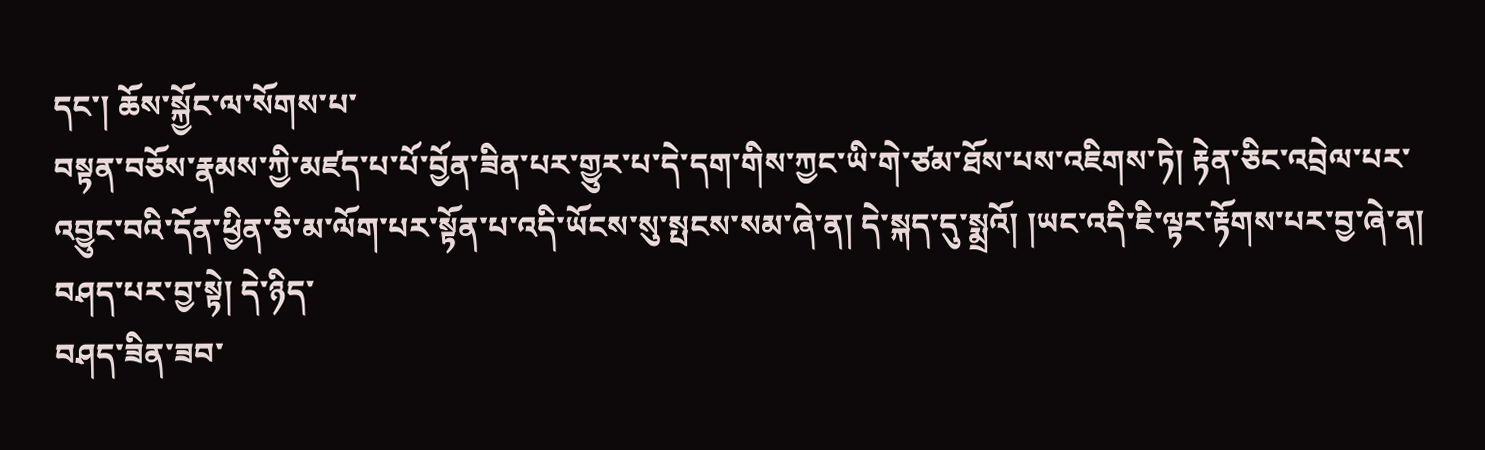དང་། ཆོས་སྐྱོང་ལ་སོགས་པ་
བསྟན་བཅོས་རྣམས་ཀྱི་མཛད་པ་པོ་བྱོན་ཟིན་པར་གྱུར་པ་དེ་དག་གིས་ཀྱང་ཡི་གེ་ཙམ་ཐོས་པས་འཇིགས་ཏེ། རྟེན་ཅིང་འབྲེལ་པར་འབྱུང་བའི་དོན་ཕྱིན་ཅི་མ་ལོག་པར་སྟོན་པ་འདི་ཡོངས་སུ་སྤངས་སམ་ཞེ་ན། དེ་སྐད་དུ་སྨྲའོ། །ཡང་འདི་ཇི་ལྟར་རྟོགས་པར་བྱ་ཞེ་ན། བཤད་པར་བྱ་སྟེ། དེ་ཉིད་
བཤད་ཟིན་ཟབ་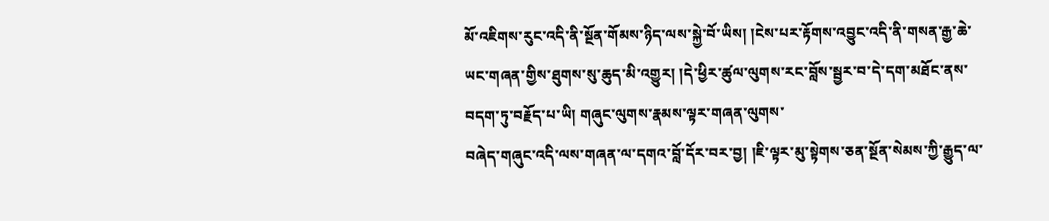མོ་འཇིགས་རུང་འདི་ནི་སྔོན་གོམས་ཉིད་ལས་སྐྱེ་བོ་ཡིས། །ངེས་པར་རྟོགས་འབྱུང་འདི་ནི་གསན་རྒྱ་ཆེ་ཡང་གཞན་གྱིས་ཐུགས་སུ་ཆུད་མི་འགྱུར། །དེ་ཕྱིར་ཚུལ་ལུགས་རང་བློས་སྦྱར་བ་དེ་དག་མཐོང་ནས་བདག་ཏུ་བརྗོད་པ་ཡི། གཞུང་ལུགས་རྣམས་ལྟར་གཞན་ལུགས་
བཞེད་གཞུང་འདི་ལས་གཞན་ལ་དགའ་བློ་དོར་བར་བྱ། །ཇི་ལྟར་མུ་སྟེགས་ཅན་སྔོན་སེམས་ཀྱི་རྒྱུད་ལ་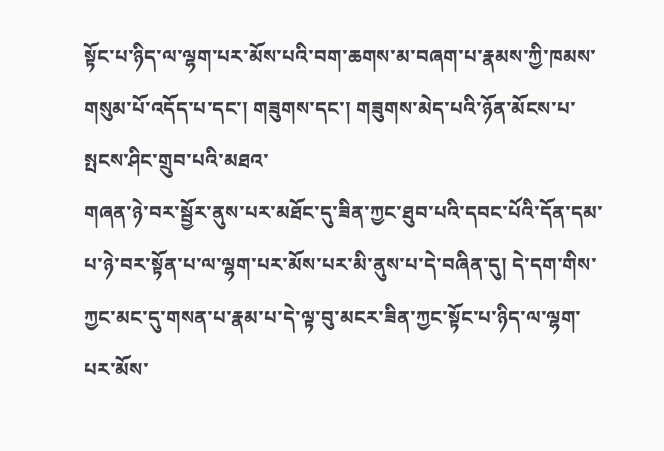སྟོང་པ་ཉིད་ལ་ལྷག་པར་མོས་པའི་བག་ཆགས་མ་བཞག་པ་རྣམས་ཀྱི་ཁམས་གསུམ་པོ་འདོད་པ་དང་། གཟུགས་དང་། གཟུགས་མེད་པའི་ཉོན་མོངས་པ་སྤངས་ཤིང་གྲུབ་པའི་མཐའ་
གཞན་ཉེ་བར་སྦྱོར་ནུས་པར་མཐོང་དུ་ཟིན་ཀྱང་ཐུབ་པའི་དབང་པོའི་དོན་དམ་པ་ཉེ་བར་སྟོན་པ་ལ་ལྷག་པར་མོས་པར་མི་ནུས་པ་དེ་བཞིན་དུ། དེ་དག་གིས་ཀྱང་མང་དུ་གསན་པ་རྣམ་པ་དེ་ལྟ་བུ་མངར་ཟིན་ཀྱང་སྟོང་པ་ཉིད་ལ་ལྷག་པར་མོས་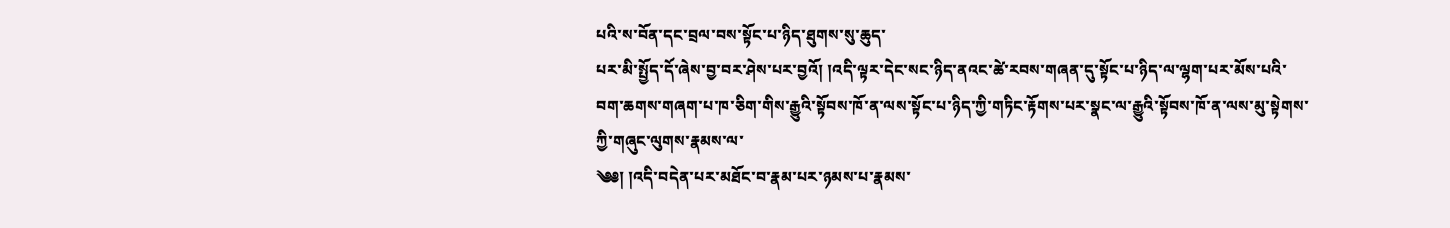པའི་ས་བོན་དང་བྲལ་བས་སྟོང་པ་ཉིད་ཐུགས་སུ་ཆུད་
པར་མི་སྤྱོད་དོ་ཞེས་བྱ་བར་ཤེས་པར་བྱའོ། །འདི་ལྟར་དེང་སང་ཉིད་ནའང་ཚེ་རབས་གཞན་དུ་སྟོང་པ་ཉིད་ལ་ལྷག་པར་མོས་པའི་བག་ཆགས་གཞག་པ་ཁ་ཅིག་གིས་རྒྱུའི་སྟོབས་ཁོ་ན་ལས་སྟོང་པ་ཉིད་ཀྱི་གཏིང་རྟོགས་པར་སྣང་ལ་རྒྱུའི་སྟོབས་ཁོ་ན་ལས་མུ་སྟེགས་ཀྱི་གཞུང་ལུགས་རྣམས་ལ་
༄༅། །འདི་བདེན་པར་མཐོང་བ་རྣམ་པར་ཉམས་པ་རྣམས་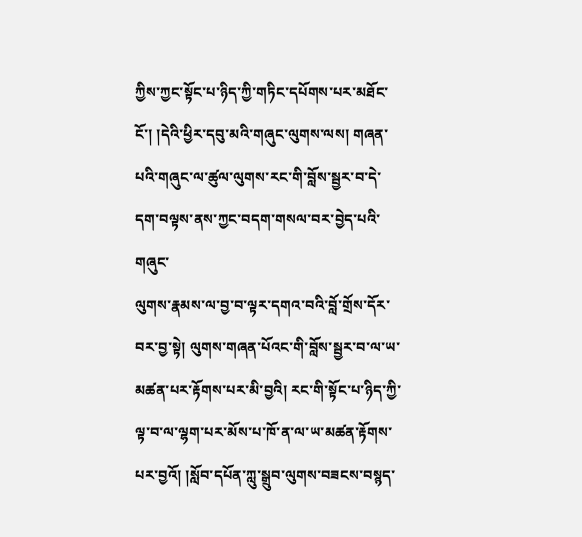ཀྱིས་ཀྱང་སྟོང་པ་ཉིད་ཀྱི་གཏིང་དཔོགས་པར་མཐོང་ངོ་། །དེའི་ཕྱིར་དབུ་མའི་གཞུང་ལུགས་ལས། གཞན་པའི་གཞུང་ལ་ཚུལ་ལུགས་རང་གི་བློས་སྦྱར་བ་དེ་དག་བལྟས་ནས་ཀྱང་བདག་གསལ་བར་བྱེད་པའི་གཞུང་
ལུགས་རྣམས་ལ་བྱ་བ་ལྟར་དགའ་བའི་བློ་གྲོས་དོར་བར་བྱ་སྟེ། ལུགས་གཞན་པོའང་གི་བློས་སྦྱར་བ་ལ་ཡ་མཚན་པར་རྟོགས་པར་མི་བྱའི། རང་གི་སྟོང་པ་ཉིད་ཀྱི་ལྟ་བ་ལ་ལྷག་པར་མོས་པ་ཁོ་ན་ལ་ཡ་མཚན་རྟོགས་པར་བྱའོ། །སློབ་དཔོན་ཀླུ་སྒྲུབ་ལུགས་བཟངས་བསྙད་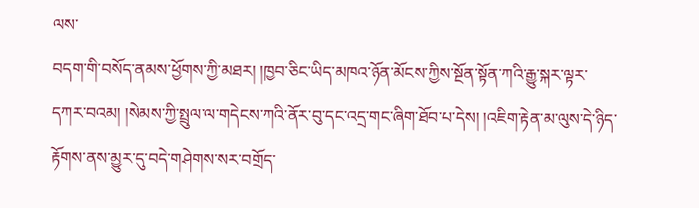ལས་
བདག་གི་བསོད་ནམས་ཕྱོགས་ཀྱི་མཐར། །ཁྱབ་ཅིང་ཡིད་མཁའ་ཉོན་མོངས་ཀྱིས་སྔོན་སྟོན་ཀའི་རྒྱུ་སྐར་ལྟར་དཀར་བའམ། །སེམས་ཀྱི་སྤྲུལ་ལ་གདེངས་ཀའི་ནོར་བུ་དང་འདྲ་གང་ཞིག་ཐོབ་པ་དེས། །འཇིག་རྟེན་མ་ལུས་དེ་ཉིད་རྟོགས་ནས་མྱུར་དུ་བདེ་གཤེགས་སར་བགྲོད་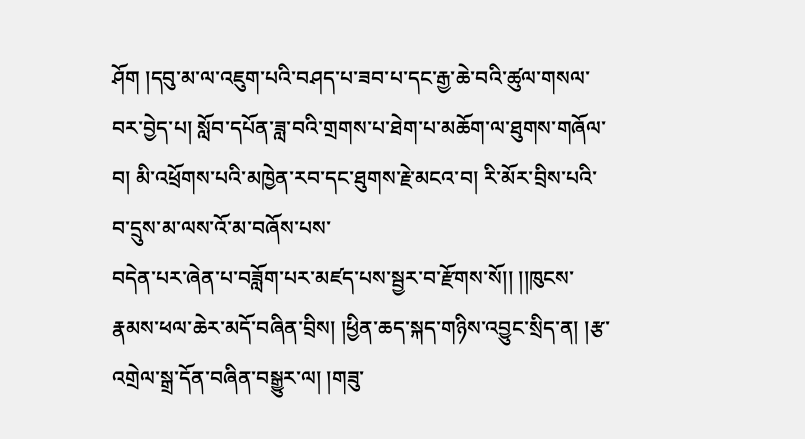ཤོག །དབུ་མ་ལ་འཇུག་པའི་བཤད་པ་ཟབ་པ་དང་རྒྱ་ཆེ་བའི་ཚུལ་གསལ་བར་བྱེད་པ། སློབ་དཔོན་ཟླ་བའི་གྲགས་པ་ཐེག་པ་མཆོག་ལ་ཐུགས་གཞོལ་བ། མི་འཕྲོགས་པའི་མཁྱེན་རབ་དང་ཐུགས་རྗེ་མངའ་བ། རི་མོར་བྲིས་པའི་བ་དྲུས་མ་ལས་འོ་མ་བཞོས་པས་
བདེན་པར་ཞེན་པ་བཟློག་པར་མཛད་པས་སྦྱར་བ་རྫོགས་སོ།། །།ཁུངས་རྣམས་ཕལ་ཆེར་མདོ་བཞིན་བྲིས། །ཕྱིན་ཆད་སྐད་གཉིས་འབྱུང་སྲིད་ན། །རྩ་འགྲེལ་སྒྲ་དོན་བཞིན་བསྒྱུར་ལ། །གཟུ་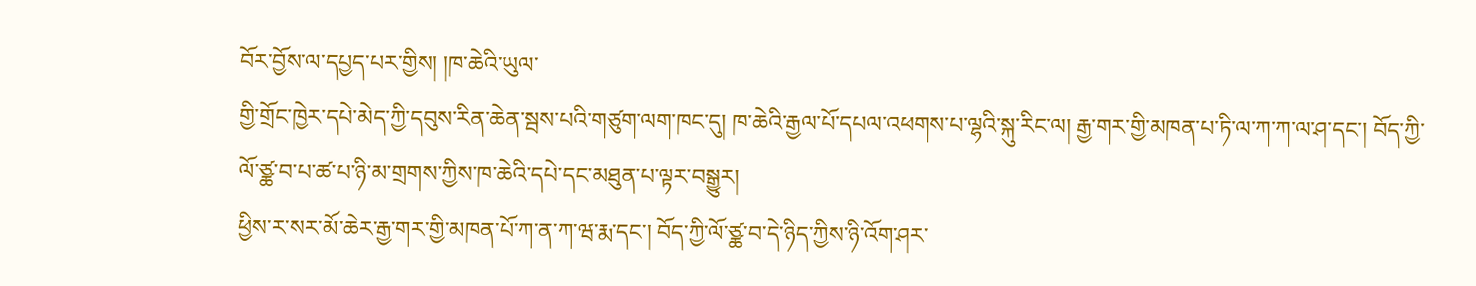བོར་བྱོས་ལ་དཔྱད་པར་གྱིས། །ཁ་ཆེའི་ཡུལ་
གྱི་གྲོང་ཁྱེར་དཔེ་མེད་ཀྱི་དབུས་རིན་ཆེན་སྦས་པའི་གཙུག་ལག་ཁང་དུ། ཁ་ཆེའི་རྒྱལ་པོ་དཔལ་འཕགས་པ་ལྷའི་སྐུ་རིང་ལ། རྒྱ་གར་གྱི་མཁན་པ་ཏི་ལ་ཀ་ཀ་ལ་ཤ་དང་། བོད་ཀྱི་ལོ་ཙྪ་བ་པ་ཚ་པ་ཉི་མ་གྲགས་ཀྱིས་ཁ་ཆེའི་དཔེ་དང་མཐུན་པ་ལྟར་བསྒྱུར།
ཕྱིས་ར་སར་མོ་ཆེར་རྒྱ་གར་གྱི་མཁན་པོ་ཀ་ན་ཀ་ཝ་རྨ་དང་། བོད་ཀྱི་ལོ་ཙྪ་བ་དེ་ཉིད་ཀྱིས་ཉི་འོག་ཤར་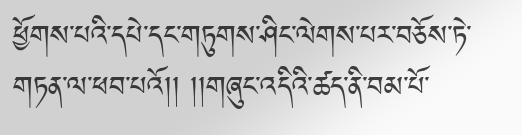ཕྱོགས་པའི་དཔེ་དང་གཏུགས་ཤིང་ལེགས་པར་བཅོས་ཏེ་གཏན་ལ་ཕབ་པའོ།། །།གཞུང་འདིའི་ཚད་ནི་བམ་པོ་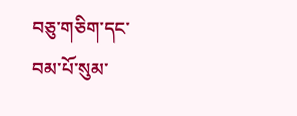བཅུ་གཅིག་དང་བམ་པོ་སུམ་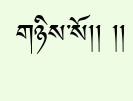གཉིས་སོ།། །།